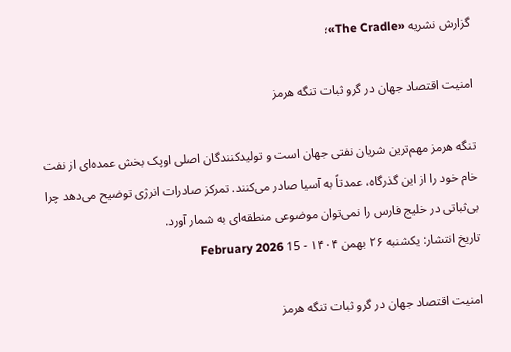گزارش نشریه «The Cradle»؛

امنیت اقتصاد جهان در گرو ثبات تنگه هرمز

تنگه هرمز مهم‌ترین شریان نفتی جهان است و تولیدکنندگان اصلی اوپک بخش عمده‌ای از نفت خام خود را از این گذرگاه، عمدتاً به آسیا صادر می‌کنند. تمرکز صادرات انرژی توضیح می‌دهد چرا بی‌ثباتی در خلیج فارس را نمی‌توان موضوعی منطقه‌ای به شمار آورد.
تاریخ انتشار: يکشنبه ۲۶ بهمن ۱۴۰۴ - 15 February 2026

امنیت اقتصاد جهان در گرو ثبات تنگه هرمز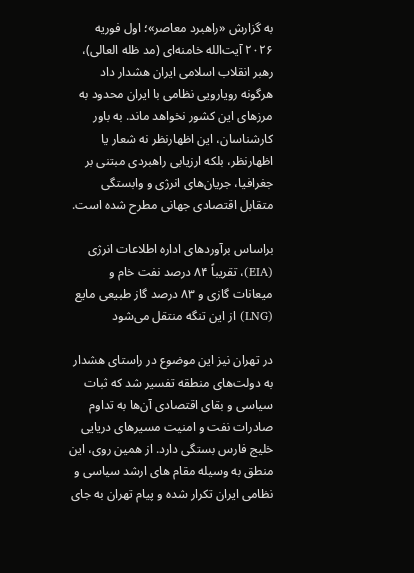به گزارش «راهبرد معاصر»؛ اول فوریه ۲۰۲۶ آیت‌الله خامنه‌ای (مد ظله العالی)، رهبر انقلاب اسلامی ایران هشدار داد هرگونه رویارویی نظامی با ایران محدود به مرزهای این کشور نخواهد ماند. به باور کارشناسان، این اظهارنظر نه شعار یا اظهارنظر، بلکه ارزیابی راهبردی مبتنی بر جغرافیا، جریان‌های انرژی و وابستگی متقابل اقتصادی جهانی مطرح شده است.

براساس برآوردهای اداره اطلاعات انرژی (EIA)، تقریباً ۸۴ درصد نفت خام و میعانات گازی و ۸۳ درصد گاز طبیعی مایع (LNG) از این تنگه منتقل می‌شود

در تهران نیز این موضوع در راستای هشدار به دولت‌های منطقه تفسیر شد که ثبات سیاسی و بقای اقتصادی آن‌ها به تداوم صادرات نفت و امنیت مسیرهای دریایی خلیج فارس بستگی دارد. از همین روی، این منطق به وسیله مقام های ارشد سیاسی و نظامی ایران تکرار شده و پیام تهران به جای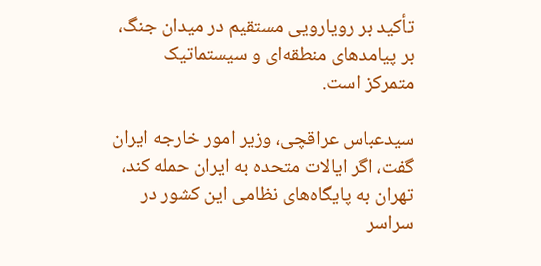تأکید بر رویارویی مستقیم در میدان جنگ، بر پیامدهای منطقه‌ای و سیستماتیک متمرکز است.

سیدعباس عراقچی، وزیر امور خارجه ایران گفت، اگر ایالات متحده به ایران حمله کند، تهران به پایگاه‌های نظامی این کشور در سراسر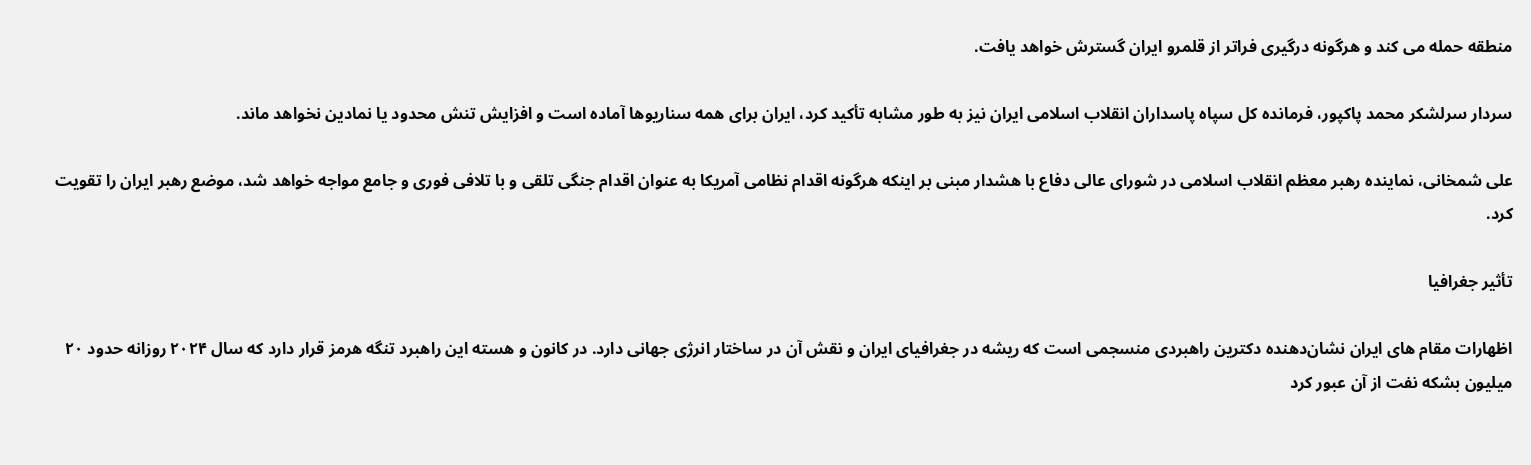منطقه حمله می کند و هرگونه درگیری فراتر از قلمرو ایران گسترش خواهد یافت.

سردار سرلشکر محمد پاکپور، فرمانده کل سپاه پاسداران انقلاب اسلامی ایران نیز به طور مشابه تأکید کرد، ایران برای همه سناریوها آماده است و افزایش تنش محدود یا نمادین نخواهد ماند.

علی شمخانی، نماینده رهبر معظم انقلاب اسلامی در شورای عالی دفاع با هشدار مبنی بر اینکه هرگونه اقدام نظامی آمریکا به عنوان اقدام جنگی تلقی و با تلافی فوری و جامع مواجه خواهد شد، موضع رهبر ایران را تقویت کرد.

تأثیر جغرافیا

اظهارات مقام های ایران نشان‌دهنده دکترین راهبردی منسجمی است که ریشه در جغرافیای ایران و نقش آن در ساختار انرژی جهانی دارد. در کانون و هسته این راهبرد تنگه هرمز قرار دارد که سال ۲۰۲۴ روزانه حدود ۲۰ میلیون بشکه نفت از آن عبور کرد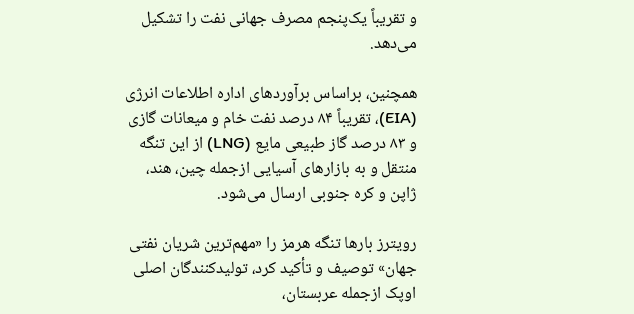و تقریباً یک‌پنجم مصرف جهانی نفت را تشکیل می‌دهد.

همچنین، براساس برآوردهای اداره اطلاعات انرژی (EIA)، تقریباً ۸۴ درصد نفت خام و میعانات گازی و ۸۳ درصد گاز طبیعی مایع (LNG) از این تنگه منتقل و به بازارهای آسیایی ازجمله چین، هند، ژاپن و کره جنوبی ارسال می‌شود.

رویترز بارها تنگه هرمز را «مهم‌ترین شریان نفتی جهان» توصیف و تأکید کرد، تولیدکنندگان اصلی اوپک ازجمله عربستان،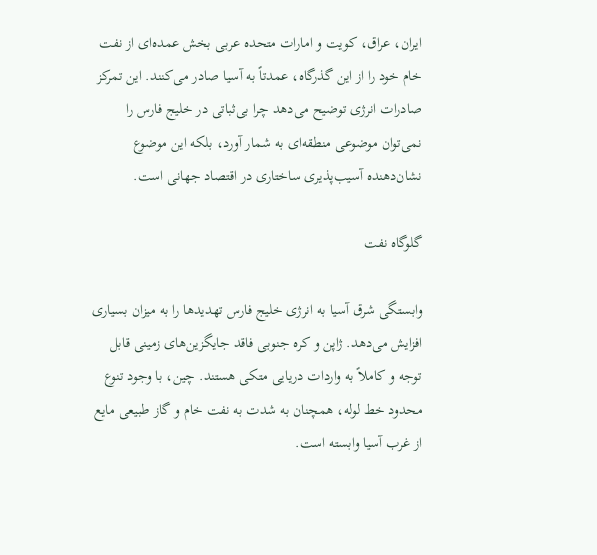ایران، عراق، کویت و امارات متحده عربی بخش عمده‌ای از نفت خام خود را از این گذرگاه، عمدتاً به آسیا صادر می‌کنند. این تمرکز صادرات انرژی توضیح می‌دهد چرا بی‌ثباتی در خلیج فارس را نمی‌توان موضوعی منطقه‌ای به شمار آورد، بلکه این موضوع نشان‌دهنده آسیب‌پذیری ساختاری در اقتصاد جهانی است.

گلوگاه نفت

وابستگی شرق آسیا به انرژی خلیج فارس تهدیدها را به میزان بسیاری افزایش می‌دهد. ژاپن و کره جنوبی فاقد جایگزین‌های زمینی قابل توجه و کاملاً به واردات دریایی متکی هستند. چین، با وجود تنوع محدود خط لوله، همچنان به شدت به نفت خام و گاز طبیعی مایع از غرب آسیا وابسته است.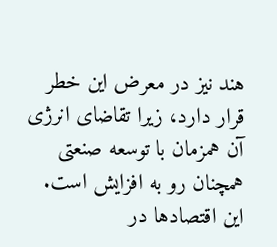هند نیز در معرض این خطر قرار دارد، زیرا تقاضای انرژی آن همزمان با توسعه صنعتی همچنان رو به افزایش است. این اقتصادها در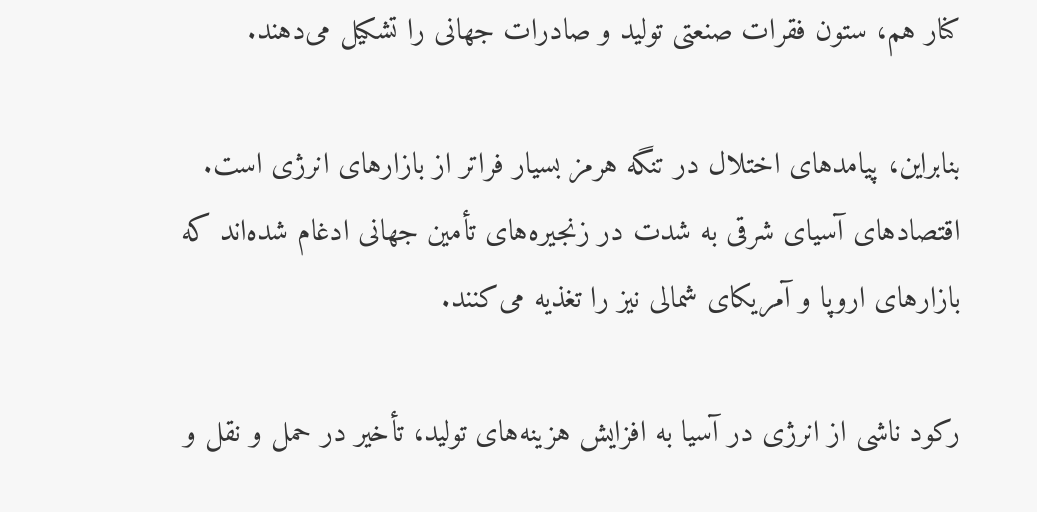کنار هم، ستون فقرات صنعتی تولید و صادرات جهانی را تشکیل می‌دهند.

بنابراین، پیامدهای اختلال در تنگه هرمز بسیار فراتر از بازارهای انرژی است. اقتصادهای آسیای شرقی به شدت در زنجیره‌های تأمین جهانی ادغام شده‌اند که بازارهای اروپا و آمریکای شمالی نیز را تغذیه می‌کنند.

رکود ناشی از انرژی در آسیا به افزایش هزینه‌های تولید، تأخیر در حمل و نقل و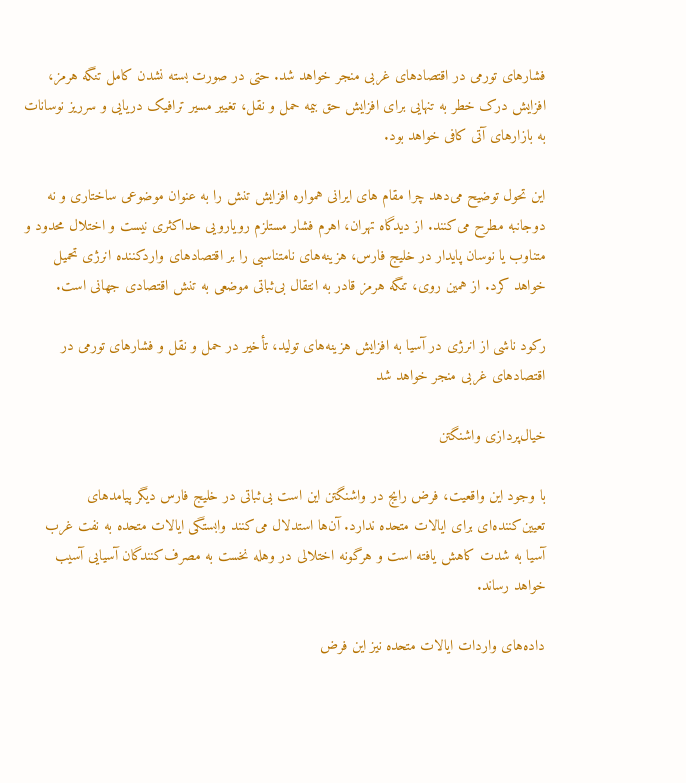فشارهای تورمی در اقتصادهای غربی منجر خواهد شد. حتی در صورت‌ بسته نشدن کامل تنگه هرمز، افزایش درک خطر به تنهایی برای افزایش حق بیمه حمل و نقل، تغییر مسیر ترافیک دریایی و سرریز نوسانات به بازارهای آتی کافی خواهد بود.

این تحول توضیح می‌دهد چرا مقام های ایرانی همواره افزایش تنش را به عنوان موضوعی ساختاری و نه دوجانبه مطرح می‌کنند. از دیدگاه تهران، اهرم فشار مستلزم رویارویی حداکثری نیست و اختلال محدود و متناوب یا نوسان پایدار در خلیج فارس، هزینه‌های نامتناسبی را بر اقتصادهای واردکننده انرژی تحمیل خواهد کرد. از همین روی، تنگه هرمز قادر به انتقال بی‌ثباتی موضعی به تنش اقتصادی جهانی است.

رکود ناشی از انرژی در آسیا به افزایش هزینه‌های تولید، تأخیر در حمل و نقل و فشارهای تورمی در اقتصادهای غربی منجر خواهد شد

خیال‌پردازی واشنگتن

با وجود این واقعیت، فرض رایج در واشنگتن این است بی‌ثباتی در خلیج فارس دیگر پیامدهای تعیین‌کننده‌ای برای ایالات متحده ندارد. آن‌ها استدلال می‌کنند وابستگی ایالات متحده به نفت غرب آسیا به شدت کاهش یافته است و هرگونه اختلالی در وهله نخست به مصرف‌کنندگان آسیایی آسیب خواهد رساند.

داده‌های واردات ایالات متحده نیز این فرض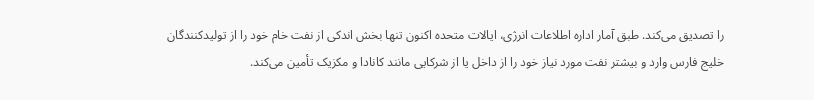را تصدیق می‌کند. طبق آمار اداره اطلاعات انرژی، ایالات متحده اکنون تنها بخش اندکی از نفت خام خود را از تولیدکنندگان خلیج فارس وارد و بیشتر نفت مورد نیاز خود را از داخل یا از شرکایی مانند کانادا و مکزیک تأمین می‌کند.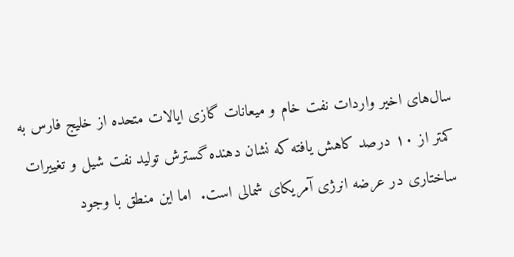سال‌های اخیر واردات نفت خام و میعانات گازی ایالات متحده از خلیج فارس به کمتر از ۱۰ درصد کاهش یافته که نشان دهنده گسترش تولید نفت شیل و تغییرات ساختاری در عرضه انرژی آمریکای شمالی است.  اما این منطق با وجود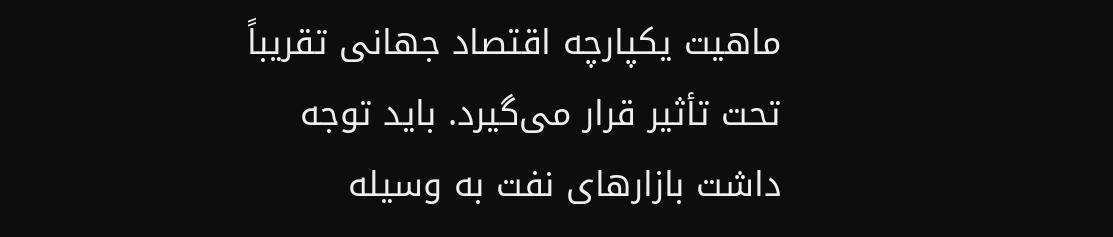ماهیت یکپارچه اقتصاد جهانی تقریباً تحت تأثیر قرار می‌گیرد. باید توجه داشت بازارهای نفت به وسیله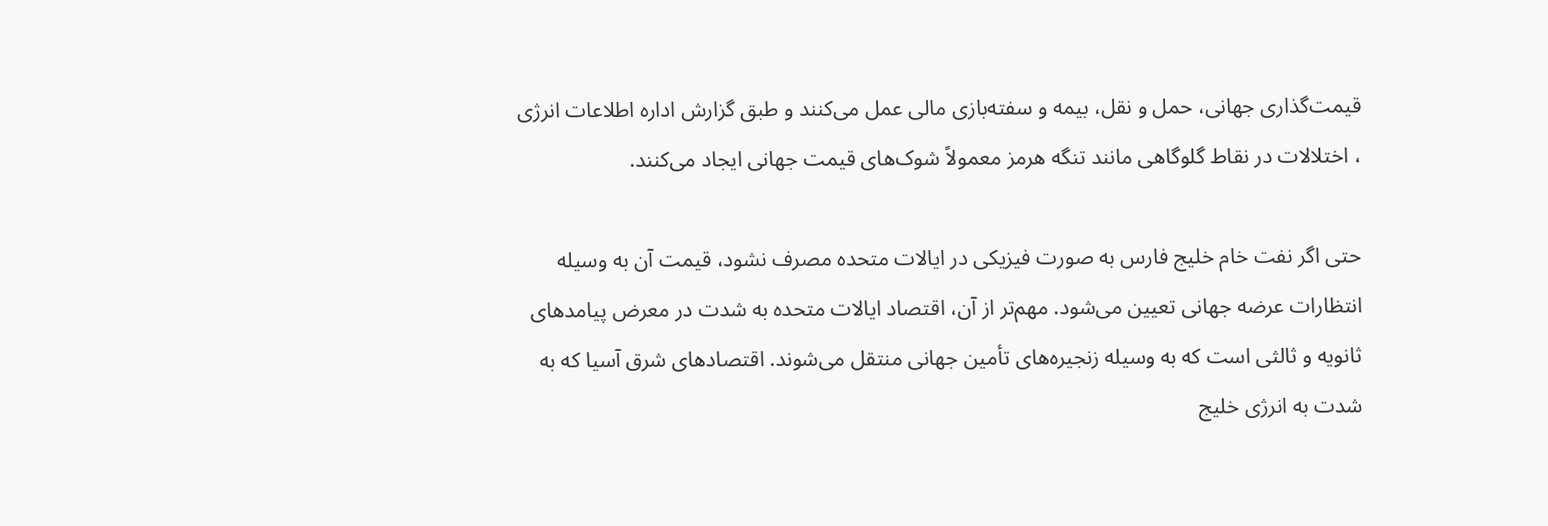قیمت‌گذاری جهانی، حمل و نقل، بیمه و سفته‌بازی مالی عمل می‌کنند و طبق گزارش اداره اطلاعات انرژی ، اختلالات در نقاط گلوگاهی مانند تنگه هرمز معمولاً شوک‌های قیمت جهانی ایجاد می‌کنند.

حتی اگر نفت خام خلیج فارس به صورت فیزیکی در ایالات متحده مصرف نشود، قیمت آن به وسیله انتظارات عرضه جهانی تعیین می‌شود. مهم‌تر از آن، اقتصاد ایالات متحده به شدت در معرض پیامدهای ثانویه و ثالثی است که به وسیله زنجیره‌های تأمین جهانی منتقل می‌شوند. اقتصادهای شرق آسیا که به شدت به انرژی خلیج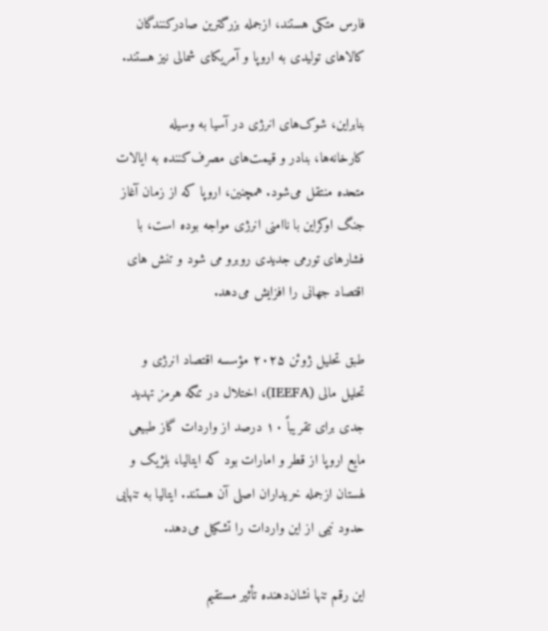فارس متکی هستند، ازجمله بزرگترین صادرکنندگان کالاهای تولیدی به اروپا و آمریکای شمالی نیز هستند.

بنابراین، شوک‌های انرژی در آسیا به وسیله کارخانه‌ها، بنادر و قیمت‌های مصرف‌کننده به ایالات متحده منتقل می‌شود. همچنین، اروپا که از زمان آغاز جنگ اوکراین با ناامنی انرژی مواجه بوده است، با فشارهای تورمی جدیدی روبرو می شود و تنش های اقتصاد جهانی را افزایش می‌دهد.

طبق تحلیل ژوئن ۲۰۲۵ مؤسسه اقتصاد انرژی و تحلیل مالی (IEEFA)، اختلال در تنگه هرمز تهدید جدی برای تقریباً ۱۰ درصد از واردات گاز طبیعی مایع اروپا از قطر و امارات بود که ایتالیا، بلژیک و لهستان ازجمله خریداران اصلی آن هستند. ایتالیا به تنهایی حدود نیمی از این واردات را تشکیل می‌دهد.

این رقم تنها نشان‌دهنده‌ تأثیر مستقیم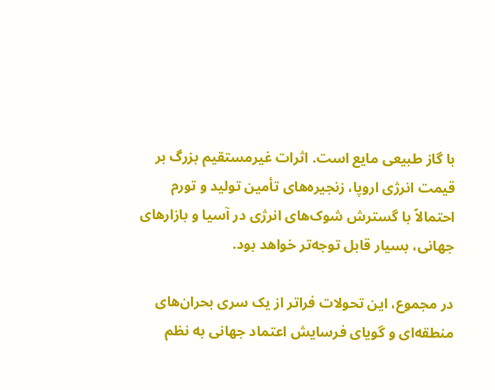با گاز طبیعی مایع است. اثرات غیرمستقیم بزرگ بر قیمت انرژی اروپا، زنجیره‌های تأمین تولید و تورم احتمالاً با گسترش شوک‌های انرژی در آسیا و بازارهای جهانی، بسیار قابل توجه‌تر خواهد بود.

در مجموع، این تحولات فراتر از یک سری بحران‌های منطقه‌ای و گویای فرسایش اعتماد جهانی به نظم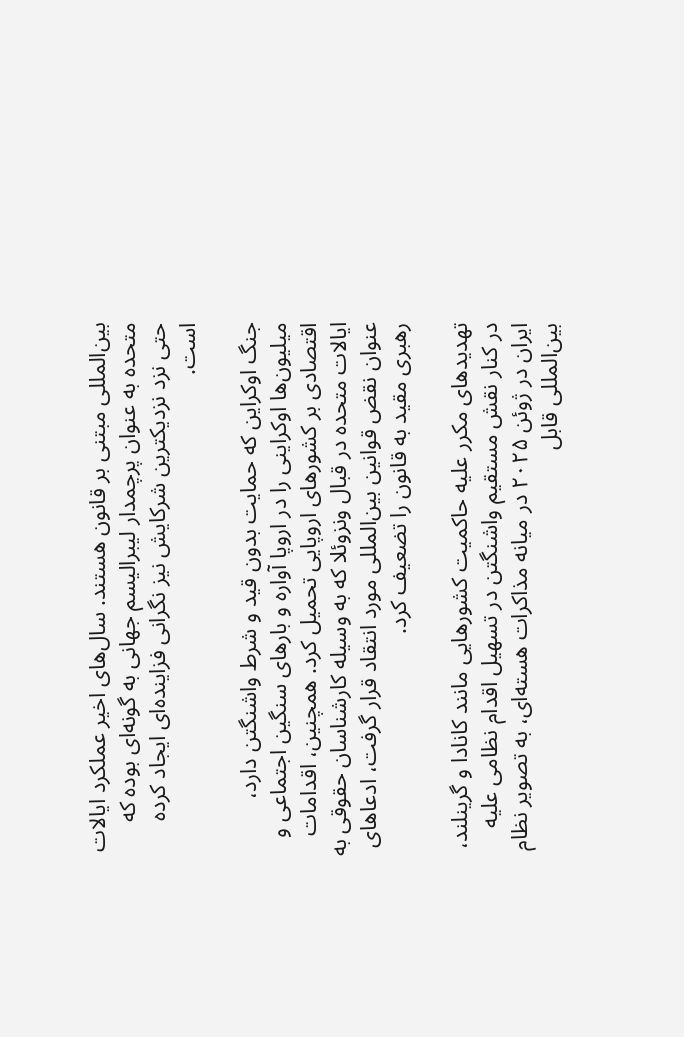بین‌المللی مبتنی بر قانون هستند. سال‌های اخیر عملکرد ایالات متحده به عنوان پرچمدار لیبرالیسم جهانی به گونه‌ای بوده که حتی نزد نزدیکترین شرکایش نیز نگرانی فزاینده‌ای ایجاد کرده است.

جنگ اوکراین که حمایت بدون قید و شرط واشنگتن دارد، میلیون‌ها اوکراینی را در اروپا آواره و بارهای سنگین اجتماعی و اقتصادی بر کشورهای اروپایی تحمیل کرد. همچنین، اقدامات ایالات متحده در قبال ونزوئلا که به وسیله کارشناسان حقوقی به عنوان نقض قوانین بین‌المللی مورد انتقاد قرار گرفت، ادعاهای رهبری مقید به قانون را تضعیف کرد.

تهدیدهای مکرر علیه حاکمیت کشورهایی مانند کانادا و گرینلند، در کنار نقش مستقیم واشنگتن در تسهیل اقدام نظامی علیه ایران در ژوئن ۲۰۲۵ در میانه مذاکرات هسته‌ای، به تصویر نظام بین‌المللی قابل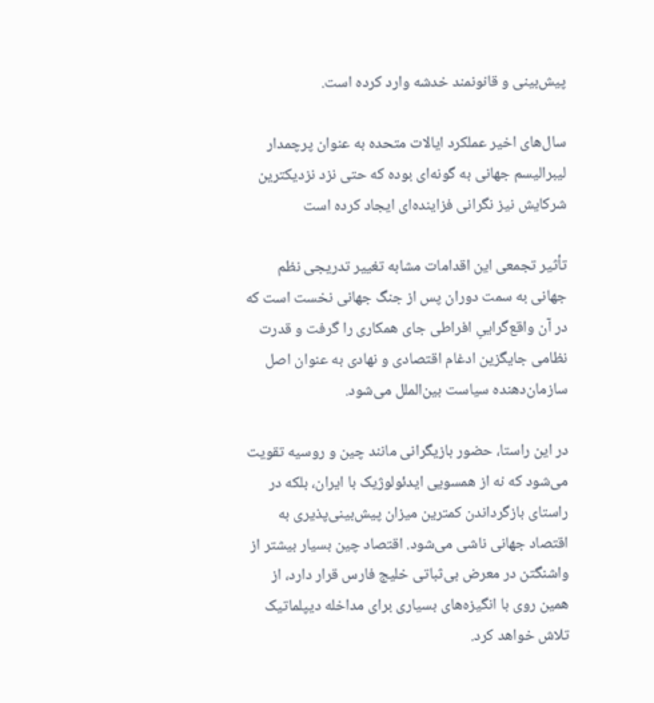پیش‌بینی و قانونمند خدشه وارد کرده است.

سال‌های اخیر عملکرد ایالات متحده به عنوان پرچمدار لیبرالیسم جهانی به گونه‌ای بوده که حتی نزد نزدیکترین شرکایش نیز نگرانی فزاینده‌ای ایجاد کرده است

تأثیر تجمعی این اقدامات مشابه تغییر تدریجی نظم جهانی به سمت دوران پس از جنگ جهانی نخست است که در آن واقع‌گراییِ افراطی جای همکاری را گرفت و قدرت نظامی جایگزین ادغام اقتصادی و نهادی به عنوان اصل سازمان‌دهنده سیاست بین‌الملل می‌شود.

در این راستا، حضور بازیگرانی مانند چین و روسیه تقویت می‌شود که نه از همسویی ایدئولوژیک با ایران، بلکه در راستای بازگرداندن کمترین میزان پیش‌بینی‌پذیری به اقتصاد جهانی ناشی می‌شود. اقتصاد چین بسیار بیشتر از واشنگتن در معرض بی‌ثباتی خلیج فارس قرار دارد، از همین روی با انگیزه‌های بسیاری برای مداخله دیپلماتیک تلاش خواهد کرد.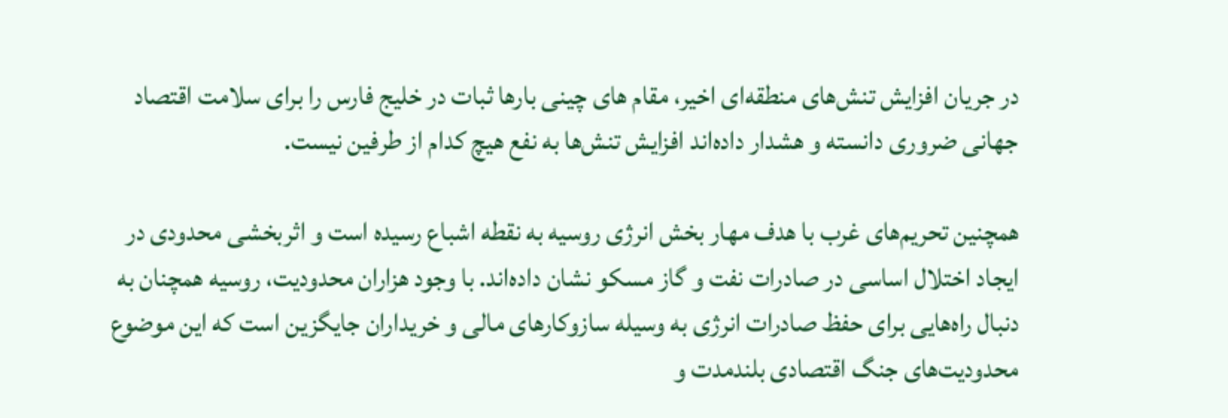در جریان افزایش تنش‌های منطقه‌ای اخیر، مقام های چینی بارها ثبات در خلیج فارس را برای سلامت اقتصاد جهانی ضروری دانسته و هشدار داده‌اند افزایش تنش‌ها به نفع هیچ کدام از طرفین نیست.

همچنین تحریم‌های غرب با هدف مهار بخش انرژی روسیه به نقطه اشباع رسیده است و اثربخشی محدودی در ایجاد اختلال اساسی در صادرات نفت و گاز مسکو نشان داده‌اند. با وجود هزاران محدودیت، روسیه همچنان به دنبال راه‌هایی برای حفظ صادرات انرژی به وسیله سازوکارهای مالی و خریداران جایگزین است که این موضوع محدودیت‌های جنگ اقتصادی بلندمدت و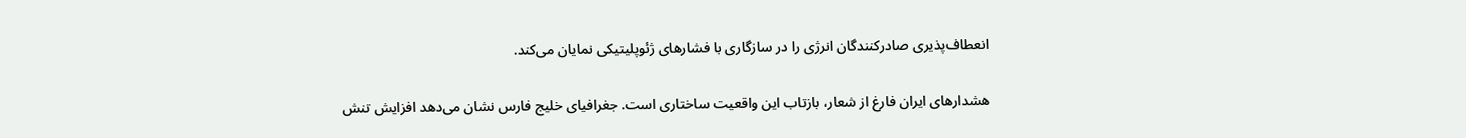انعطاف‌پذیری صادرکنندگان انرژی را در سازگاری با فشارهای ژئوپلیتیکی نمایان می‌کند.

هشدارهای ایران فارغ از شعار، بازتاب این واقعیت ساختاری است. جغرافیای خلیج فارس نشان می‌دهد افزایش تنش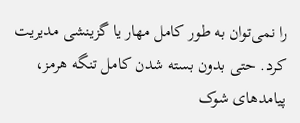را نمی‌توان به طور کامل مهار یا گزینشی مدیریت کرد. حتی بدون بسته شدن کامل تنگه هرمز، پیامدهای شوک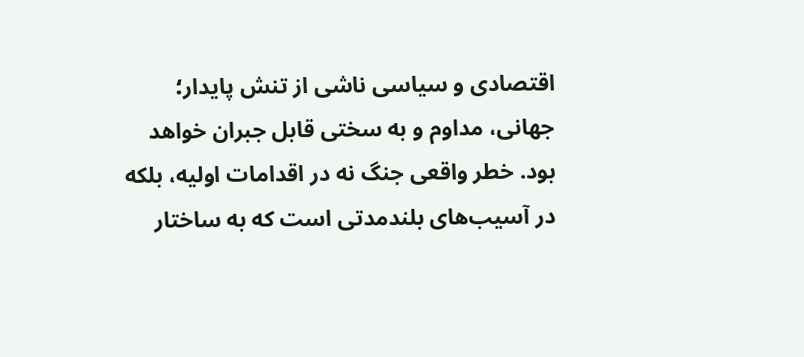اقتصادی و سیاسی ناشی از تنش پایدار؛ جهانی، مداوم و به سختی قابل جبران خواهد بود. خطر واقعی جنگ نه در اقدامات اولیه، بلکه در آسیب‌های بلندمدتی است که به ساختار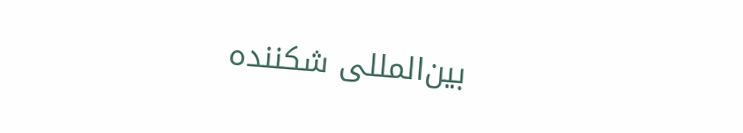بین‌المللی شکننده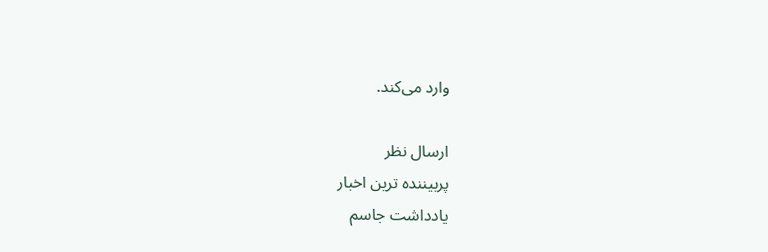وارد می‌کند.

ارسال نظر
پربیننده ترین اخبار
یادداشت جاسم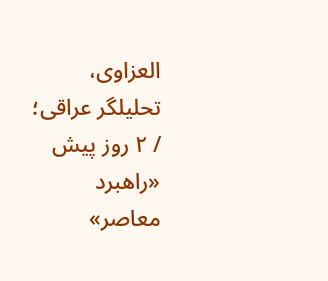العزاوی، تحلیلگر عراقی؛ / ۲ روز پیش
«راهبرد معاصر»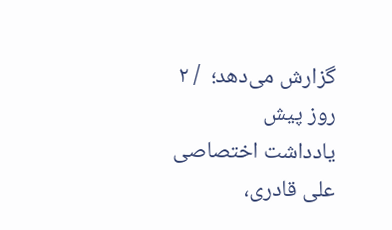گزارش می‌دهد؛  / ۲ روز پیش
یادداشت اختصاصی علی قادری،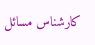کارشناس مسائل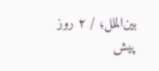بین‌الملل؛ / ۲ روز پیش